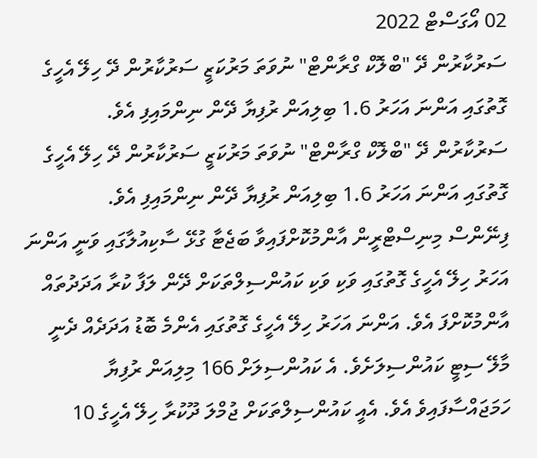02 އޯގަސްޓް 2022
ސަރުކާރުން ދޭ "ބްލޮކް ގްރާންޓް" ނުވަތަ މަރުކަޒީ ސަރުކާރުން ދޭ ހިލޭ އެހީގެ ގޮތުގައި އަންނަ އަހަރު 1.6 ބިލިއަން ރުފިޔާ ދޭން ނިންމައިފި އެވެ.
ސަރުކާރުން ދޭ "ބްލޮކް ގްރާންޓް" ނުވަތަ މަރުކަޒީ ސަރުކާރުން ދޭ ހިލޭ އެހީގެ ގޮތުގައި އަންނަ އަހަރު 1.6 ބިލިއަން ރުފިޔާ ދޭން ނިންމައިފި އެވެ.
ފިނޭންސް މިނިސްޓްރީން އާންމުކޮށްފައިވާ ބަޖެޓާ ގުޅޭ ސާކިއުލާގައި ވަނީ އަންނަ އަހަރު ހިލޭ އެހީގެ ގޮތުގައި ވަކި ވަކި ކައުންސިލްތަކަށް ދޭން ލަފާ ކުރާ އަދަދުތައް އާންމުކޮށްފަ އެވެ. އަންނަ އަހަރު ހިލޭ އެހީގެ ގޮތުގައި އެންމެ ބޮޑު އަދަދެއް ދެނީ މާލޭ ސިޓީ ކައުންސިލަށެވެ. އެ ކައުންސިލަށް 166 މިލިއަން ރުފިޔާ ހަމަޖައްސާފައިވެ އެވެ. އެއީ ކައުންސިލްތަކަށް ޖުމްލަ ދޫކުރާ ހިލޭ އެހީގެ 10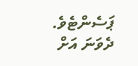ޕަސެންޓެވެ.
ދެވަނަ އަށް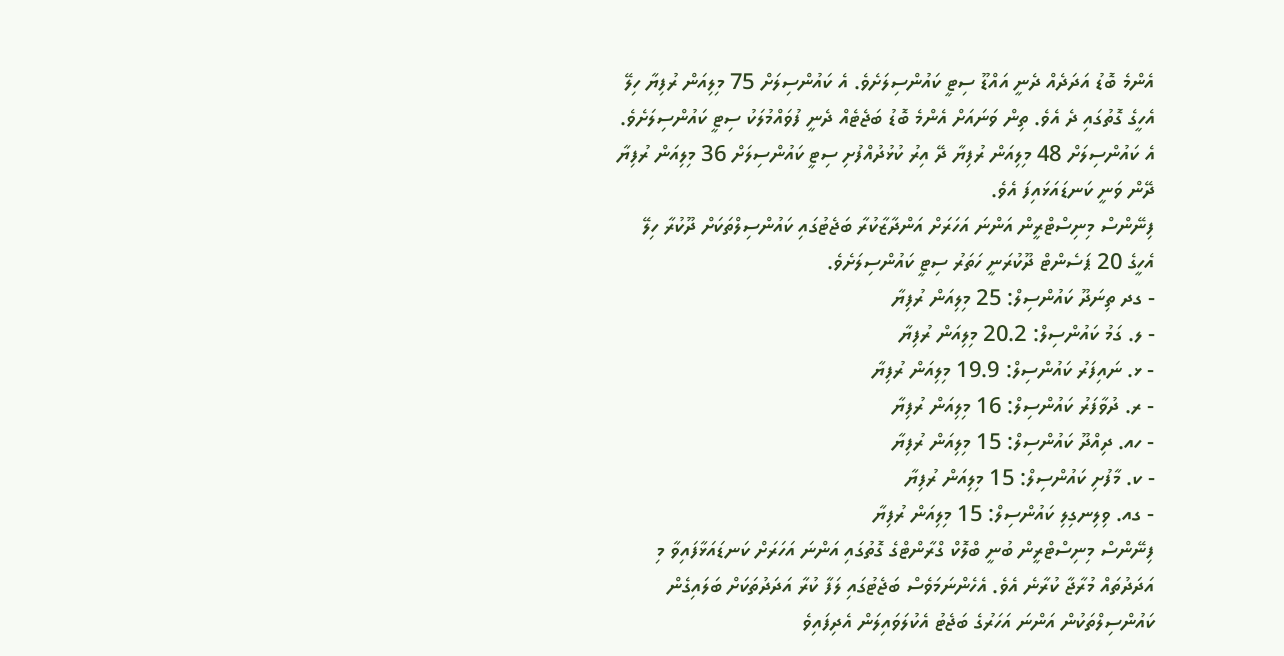އެންމެ ބޮޑު އަދަދެއް ދެނީ އައްޑޫ ސިޓީ ކައުންސިލަށެވެ. އެ ކައުންސިލަށް 75 މިލިއަން ރުފިޔާ ހިލޭ އެހީގެ ގޮތުގައި ދެ އެވެ. ތިން ވަނައަށް އެންމެ ބޮޑު ބަޖެޓެއް ދެނީ ފުވައްމުލަކު ސިޓީ ކައުންސިލަށެވެ. އެ ކައުންސިލަށް 48 މިލިއަން ރުފިޔާ ދޭ އިރު ކުޅުދުއްފުށި ސިޓީ ކައުންސިލަށް 36 މިލިއަން ރުފިޔާ ދޭން ވަނީ ކަނޑައަޅައިފަ އެވެ.
ފިނޭންސް މިނިސްޓްރީން އަންނަ އަހަރަށް އަންދާޒާކުރާ ބަޖެޓުގައި ކައުންސިލްތަކަށް ދޫކުރާ ހިލޭ އެހީގެ 20 ޕަސެންޓް ދޫކުރަނީ ހަތަރު ސިޓީ ކައުންސިލަށެވެ.
- ގދ ތިނަދޫ ކައުންސިލް: 25 މިލިއަން ރުފިޔާ
- ލ. ގަމު ކައުންސިލް: 20.2 މިލިއަން ރުފިޔާ
- ޅ. ނައިފަރު ކައުންސިލް: 19.9 މިލިއަން ރުފިޔާ
- ރ. ދުވާފަރު ކައުންސިލް: 16 މިލިއަން ރުފިޔާ
- ހއ. ދިއްދޫ ކައުންސިލް: 15 މިލިއަން ރުފިޔާ
- ކ. މާފުށި ކައުންސިލް: 15 މިލިއަން ރުފިޔާ
- ގއ. ވިލިނގިލި ކައުންސިލް: 15 މިލިއަން ރުފިޔާ
ފިނޭންސް މިނިސްޓްރީން ބުނީ ބްލޮކް ގްރާންޓްގެ ގޮތުގައި އަންނަ އަހަރަށް ކަނޑައަޅާފައިވާ މި އަދަދުތައް މުރާޖާ ކުރާނެ އެވެ. އެހެންނަމަވެސް ބަޖެޓުގައި ލަފާ ކުރާ އަދަދުތަކަށް ބަލައިގެން ކައުންސިލްތަކުން އަންނަ އަހަރުގެ ބަޖެޓު އެކުލަވައިލަން އެދިފައިވެ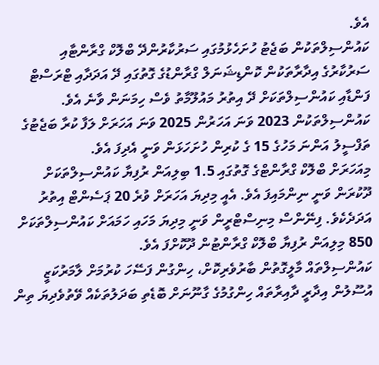އެވެ.
ކައުންސިލްތަކުން ބަޖެޓު ހުށަހެޅުމުގައި ސަރުކާރުންދޭ ބްލޮކް ގްރާންޓާއި ސަރުކާރުގެ އިދާރާތަކުން ކޮންޑިޝަނަލް ގްރާންޑުގެ ގޮތުގައި ދޭ އަދަދާއި ޓްރަސްޓް ފަންޑާއި ކައުންސިލްތަކަށް ދޭ އިތުރު މައުލޫމާތު ވެސް ހިމަނަން ވާނެ އެވެ. ކައުންސިލްތަކުން 2023 ވަނަ އަހަރުން 2025 ވަނަ އަހަރަށް ލަފާ ކުރާ ބަޖެޓުގެ ތަފްސީލު އަންނަ މަހުގެ 15 ގެ ކުރިން ހުށަހަޅަން ވަނީ އެދިފަ އެވެ.
މިއަހަރަށް ބްލޮކް ގްރާންޓްގެ ގޮތުގައި 1.5 ބިލިއަން ރުފިޔާ ކައުންސިލްތަކަށް ދޫކުރަން ވަނީ ނިންމައިފަ އެވެ. އެއީ މިދިޔަ އަހަރަށް ވުރެ 20 ޕަސެންޓް އިތުރު އަދަދެކެވެ. ފިނޭންސް މިނިސްޓްރީން ވަނީ މިދިޔަ މަހައި ހަމައަށް ކައުންސިލްތަކަށް 850 މިލިއަން ރުފިޔާ ބްލޮކް ގްރާންޓުން ދޫކޮށްފަ އެވެ.
ކައުންސިލްތައް މާލީގޮތުން ބާރުވެރިކޮށް، ހިންގުން ފަސޭހަ ކުރުމަށް ލާމަރުކަޒީ އުސޫލުން އިދާރީ ދާއިރާތައް ހިންގުމުގެ ގާނޫނަށް ބޮޑެތި ބަދަލުތަކެއް ވޭތުވެދިޔަ ތިން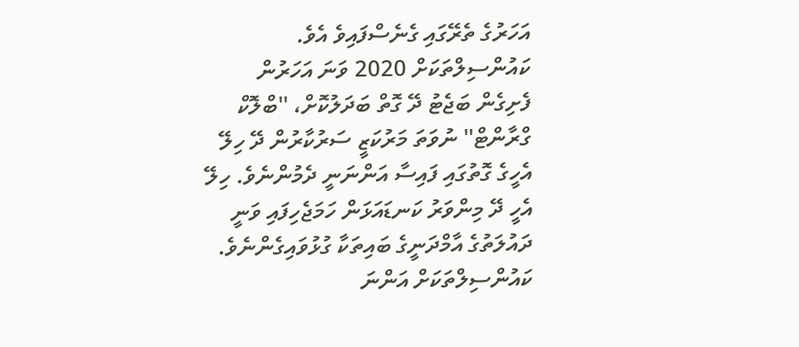އަހަރުގެ ތެރޭގައި ގެނެސްފައިވެ އެވެ.
ކައުންސިލްތަކަށް 2020 ވަނަ އަހަރުން ފެށިގެން ބަޖެޓު ދޭ ގޮތް ބަދަލުކޮށް، ''ބްލޮކް ގްރާންޓް'' ނުވަތަ މަރުކަޒީ ސަރުކާރުން ދޭ ހިލޭ އެހީގެ ގޮތުގައި ފައިސާ އަންނަނީ ދެމުންނެވެ. ހިލޭ އެހީ ދޭ މިންވަރު ކަނޑައަޅަން ހަމަޖެހިފައި ވަނީ ދައުލަތުގެ އާމްދަނީގެ ބައިތަކާ ގުޅުވައިގެންނެވެ.
ކައުންސިލްތަކަށް އަންނަ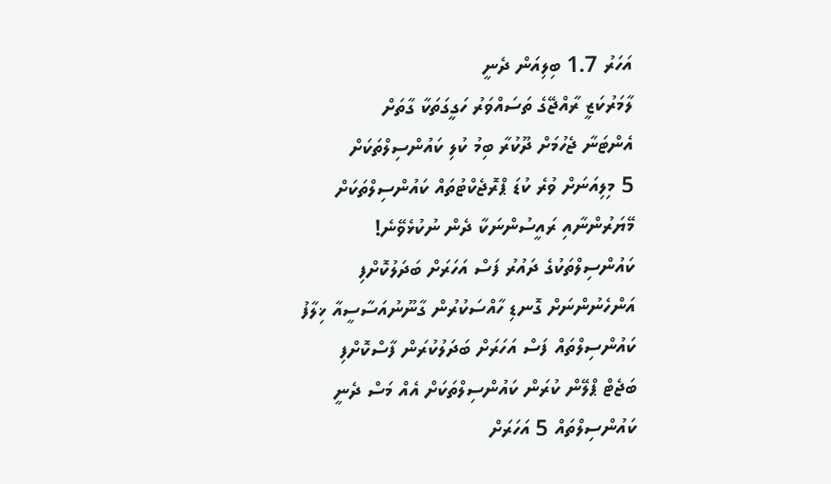އަހަރު 1.7 ބިލިއަން ދެނީ
ލާމަރުކަޒީ ރާއްޖޭގެ ތަސައްވަރު ހަގީގަތަކާ ގާތަށް
އެންޓަނާ ޖެހުމަށް ދޫކުރާ ބިމު ކުލި ކައުންސިލްތަކަށް
5 މިލިއަނަށް ވުރެ ކުޑަ ޕްރޮޖެކްޓުތައް ކައުންސިލްތަކަށް
މޭޔަރުންނާއި ރައީސުންނަކާ ދެން ނުކުޅެވޭނެ!
ކައުންސިލްތަކުގެ ދައުރު ފަސް އަހަރަށް ބަދަލުކޮށްފި
އަންހެނުންނަށް ގޮނޑި ހާއްސަކުރުން ގާނޫނުއަސާސީއާ ޚިލާފު
ކައުންސިލްތައް ފަސް އަހަރަށް ބަދަލުކުރަން ފާސްކޮށްފި
ބަޖެޓް ޕްލޭން ކުރަން ކައުންސިލްތަކަށް އެއް މަސް ދެނީ
ކައުންސިލްތައް 5 އަހަރަށް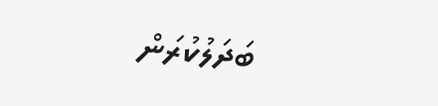ބަދަލުކުރަން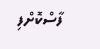ފާސްކޮށްފި